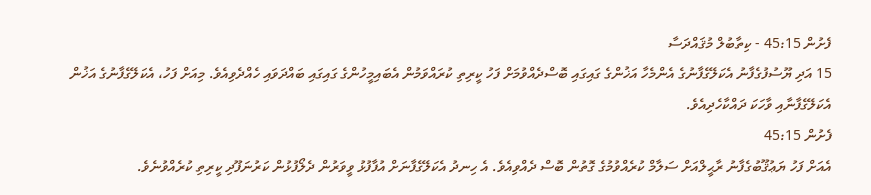ފެށުން 45:15 - ކިތާބުލް މުޤައްދަސާ
15 އަދި ޔޫސުފުގެފާނު އެކަލޭގެފާނުގެ އެންމެހާ އަޚުންގެ ގައިގައި ބޮސްދެއްވުމަށް ފަހު ކީރިތި ކުރައްވަމުން އެބައިމީހުންގެ ގައިގައި ބައްދަވައި ހެއްދެވިއެވެ. މިއަށް ފަހު، އެކަލޭގެފާނުގެ އަޚުން އެކަލޭގެފާނާއި ވާހަކަ ދައްކާހެދިއެވެ.
ފެށުން 45:15
އެއަށް ފަހު ޔަޢުޤޫބުގެފާނު ރާޙީލްއަށް ސަލާމް ކުރެއްވުމުގެ ގޮތުން ބޮސް ދެއްވިއެވެ. އެ ހިނދު އެކަލޭގެފާނަށް އުފާފުޅު ވީވަރުން ދެލޯފުޅުން ކަރުނަފޫދި ކީރިތި ކުރެއްވުނެވެ.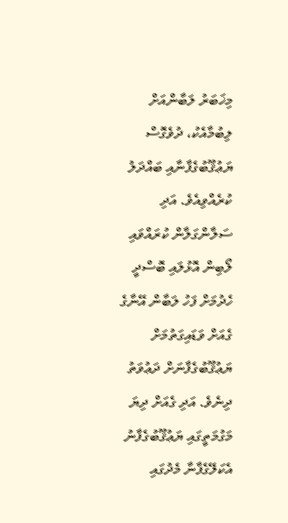މިޚަބަރު ލަބާންއަށް ލިބުމާއެކު، ދުވެގޮސް ޔަޢުޤޫބުގެފާނާއި ބައްދަލު ކުރެއްވިއެވެ. އަދި ސަލާންގަލާން ކުރައްވައި ލޯބިން އޮޅުލައި ބޮސްދީ ހެދުމަށް ފަހު ލަބާން އޭނާގެ ގެއަށް ވަޑައިގަތުމަށް ޔަޢުޤޫބުގެފާނަށް ދަޢުވަތު ދިނެވެ. އަދި ގެއަށް ދިޔަ މަގުމަތީގައި ޔަޢުޤޫބުގެފާނު އެކަލޭގެފާނާ މެދުގައި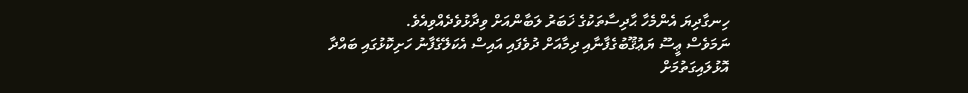ހިނގާދިޔަ އެންމެހާ ޙާދިސާތަކުގެ ޚަބަރު ލަބާންއަށް ވިދާޅުވެދެއްވިއެވެ.
ނަމަވެސް ޢީސޫ ޔަޢުޤޫބުގެފާނާއި ދިމާއަށް ދުވެފައި އައިސް އެކަލޭގެފާނު ހަށިކޮޅުގައި ބައްދާ އޮޅުލައިގަތުމަށް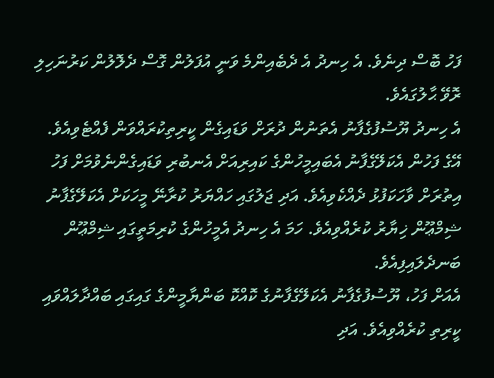ފަހު ބޮސް ދިނެވެ. އެ ހިނދު އެ ދެބެއިންމެ ވަނީ އުފަލުން ގޮސް ދެލޮލުން ކަރުނަހިލި ރޮވޭ ޙާލުގައެވެ.
އެ ހިނދު ޔޫސުފުގެފާނު އެތަނުން ދުރަށް ވަޑައިގެން ކީރިތިކުރައްވަން ފެއްޓެވިއެވެ. އޭގެ ފަހުން އެކަލޭގެފާނު އެބައިމީހުންގެ ކައިރިއަށް އެނބުރި ވަޑައިގެންނެވުމަށް ފަހު އިތުރަށް ވާހަކަފުޅު ދެއްކެވިއެވެ. އަދި ޖަލުގައި ހައްޔަރު ކުރާނޭ މީހަކަށް އެކަލޭގެފާނު ޝިމްޢޫން ޚިޔާރު ކުރެއްވިއެވެ. ހަމަ އެ ހިނދު އެމީހުންގެ ކުރިމަތީގައި ޝިމްޢޫން ބަނދެލައިފިއެވެ.
އެއަށް ފަހު، ޔޫސުފުގެފާނު އެކަލޭގެފާނުގެ ކޮއްކޮ ބަންޔާމީންގެ ގައިގައި ބައްދާލައްވައި ކީރިތި ކުރެއްވިއެވެ. އަދި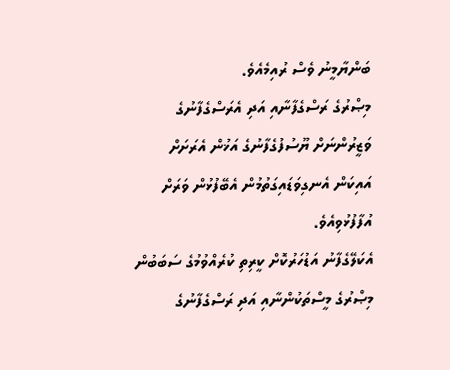ބަންޔާމީނު ވެސް ރުއިމެއެވެ.
މިޞްރުގެ ރަސްގެފާނާއި އަދި އެރަސްގެފާނުގެ ވަޒީރުންނަށް ޔޫސުފުގެފާނުގެ އަޚުން އެރަށަށް އައިކަން އެނގިވަޑައިގަތުމުން އެބޭފުޅުން ވަރަށް އުފާފުޅުވިއެވެ.
އެކަލޭގެފާނު އަޑުހަރުކޮށް ކީރިތި ކުރެއްވުމުގެ ސަބަބުން މިޞްރުގެ މީސްތަކުންނާއި އަދި ރަސްގެފާނުގެ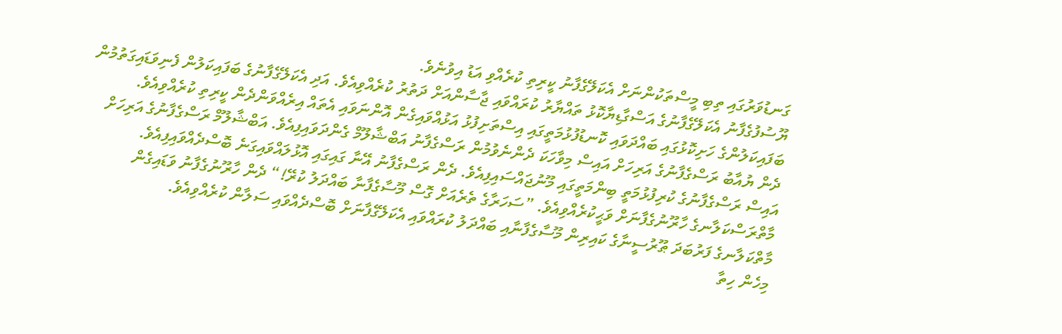ގަނޑުވަރުގައި ތިބި މީސްތަކުންނަށް އެކަލޭގެފާނު ކީރިތި ކުރެއްވި އަޑު އިވުނެވެ.
ޔޫސުފުގެފާނު އެކަލޭގެފާނުގެ އަސްގާޑިޔާކޮޅު ތައްޔާރު ކުރައްވައި ޖާސާންއަށް ދަތުރު ކުރެއްވިއެވެ. އަދި އެކަލޭގެފާނުގެ ބަފައިކަލުން ފެނިވަޑައިގަތުމުން ބަފައިކަލުންގެ ހަށިކޮޅުގައި ބައްދަވައި ކޮނޑުފުޅުމަތީގައި އިސްތަށިފުޅު އަޅުއްވައިގެން އޮންނަވައި އެތައް އިރެއްވަންދެން ކީރިތި ކުރެއްވިއެވެ.
ދެން ޔުއާބު ރަސްގެފާނުގެ އަރިހަށް އައިސް މިވާހަކަ ދެންނެވުމުން ރަސްގެފާނު އަބްޝާލޫމް ގެންދަވައިފިއެވެ. އަބްޝާލޫމް ރަސްގެފާނުގެ އަރިހަށް އައިސް ރަސްގެފާނުގެ ކުރިފުޅުމަތީ ބިންމަތީގައި މޫނުޖައްސައިފިއެވެ. ދެން ރަސްގެފާނު އޭނާ ގައިގައި އޮޅުލައްވައިގަނެ ބޮސްދެއްވައިފިއެވެ.
މާތްރަސްކަލާނގެ ހާރޫނުގެފާނަށް ވަޙީކުރެއްވިއެވެ. ”ސަހަރާގެ ތެރެއަށް ގޮސް މޫސާގެފާނާ ބައްދަލު ކުރޭ!“ ދެން ހާރޫނުގެފާނު ވަޑައިގެން މާތްކަލާނގެ ފަރުބަދަ ޠޫރުސީނާގެ ކައިރިން މޫސާގެފާނާއި ބައްދަލު ކުރައްވައި އެކަލޭގެފާނަށް ބޮސްދެއްވައި ސަލާން ކުރެއްވިއެވެ.
މިހެން ހިތާ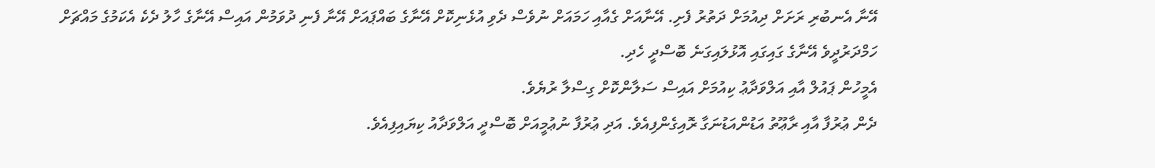އޭނާ އެނބުރި ރަށަށް ދިއުމަށް ދަތުރު ފެށި. އޭނާއަށް ގެއާއި ހަމައަށް ނުވެސް ދެވި އުޅެނިކޮށް އޭނާގެ ބައްޕައަށް އޭނާ ފެނި ދުވަމުން އައިސް އޭނާގެ ހާލު ދެކެ އެކަމުގެ މައްޗަށް ހަމްދަރުދީވެ އޭނާގެ ގައިގައި އޮޅުލައިގަނެ ބޮސްދީ ހެދި.
އެމީހުން ޕައުލް އާއި އަލްވަދާޢު ކިއުމަށް އައިސް ސަލާންކޮށް ގިސްލާ ރުޔެވެ.
ދެން ޢުރުފާ އާއި ރާޢޫތު އަޑުންއަޑުނަގާ ރޮއިގެންފިއެވެ. އަދި ޢުރުފާ ނުޢުމީއަށް ބޮސްދީ އަލްވަދާއު ކިޔައިފިއެވެ.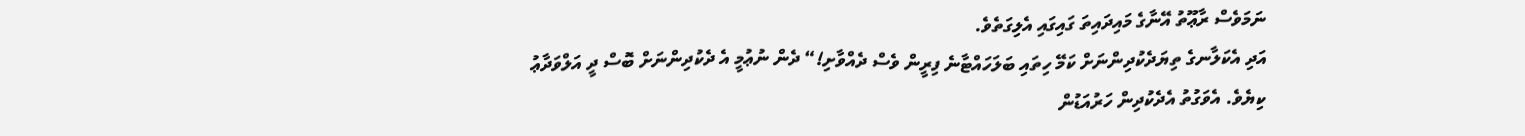ނަމަވެސް ރާޢޫތު އޭނާގެ މައިދައިތަ ގައިގައި އެލިގަތެވެ.
އަދި އެކަލާނގެ ތިޔަދެކުދިންނަށް ކަމޭ ހިތައި ބަލަހައްޓާނެ ފިރީން ވެސް ދެއްވާށި!“ ދެން ނުޢުމީ އެ ދެކުދިންނަށް ބޮސް ދީ އަލްވަދާޢު ކިޔެވެ. އެވަގުތު އެދެކުދިން ހަރުއަޑުން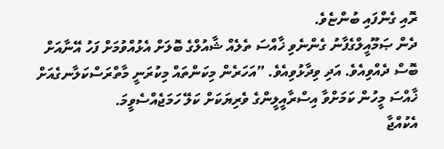ރޮއި ގެންފައި ބުންޏެވެ.
ދެން ޞަމޫއީލްގެފާނު ގެންނެވި ޚާއްސަ ތެލެއް ޝާއުލްގެ ބޮލަށް އެޅުއްވުމަށް ފަހު އޭނާއަށް ބޮސް ދެއްވިއެވެ. އަދި ވިދާޅުވިއެވެ. ”އަހަރެން މިކަންތައް މިކުރަނީ މާތްރަސްކަލާނގެއަށް ޚާއްސަ މީހުން ކަމަށްވާ އިސްރާއީލީންގެ ވެރިޔަކަށް ކަލޭ ހަމަޖެއްސެވީމަ.
އެކުއްޖާ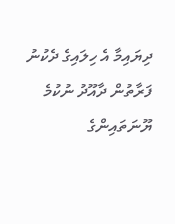ދިޔައިމާ އެ ހިލައިގެ ދެކުނު ފަރާތުން ދާއޫދު ނުކުމެ ޔޫނަތައިންގެ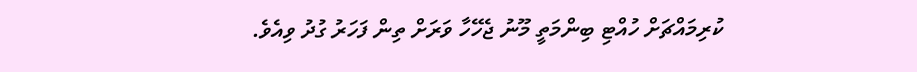ކުރިމައްޗަށް ހުއްޓި ބިންމަތީ މޫނު ޖެހޭހާ ވަރަށް ތިން ފަހަރު ގުދު ވިއެވެ.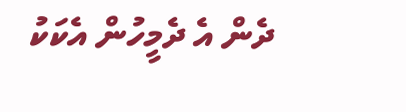ދެން އެ ދެމީހުން އެކަކު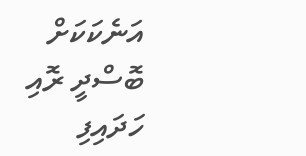އަނެކަކަށް ބޮސްދީ ރޮއި ހަދައިފި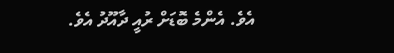އެވެ. އެންމެ ބޮޑަށް ރުއީ ދާއޫދު އެވެ.